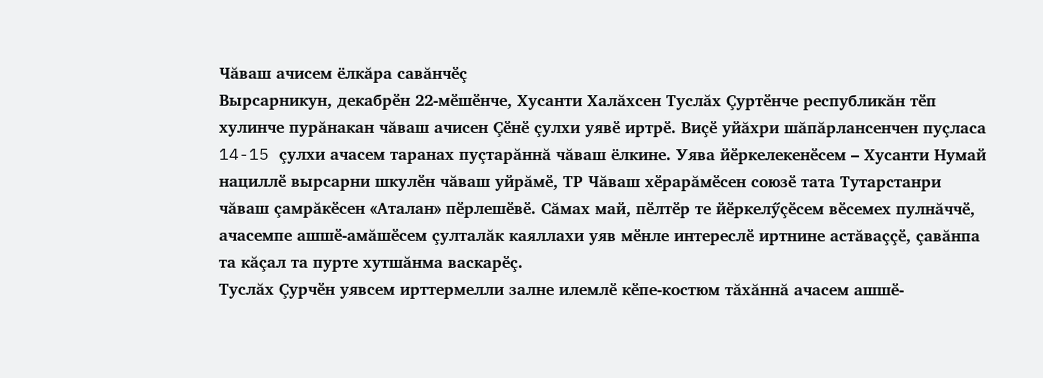Чăваш ачисем ёлкăра савăнчӗç
Вырсарникун, декабрӗн 22-мӗшӗнче, Хусанти Халăхсен Туслăх Çуртӗнче республикăн тӗп хулинче пурăнакан чăваш ачисен Çӗнӗ çулхи уявӗ иртрӗ. Виçӗ уйăхри шăпăрлансенчен пуçласа 14-15 çулхи ачасем таранах пуçтарăннă чăваш ёлкине. Уява йӗркелекенӗсем – Хусанти Нумай нациллӗ вырсарни шкулӗн чăваш уйрăмӗ, ТР Чăваш хӗрарăмӗсен союзӗ тата Тутарстанри чăваш çамрăкӗсен «Аталан» пӗрлешӗвӗ. Сăмах май, пӗлтӗр те йӗркелӳçӗсем вӗсемех пулнăччӗ, ачасемпе ашшӗ-амăшӗсем çулталăк каяллахи уяв мӗнле интереслӗ иртнине астăваççӗ, çавăнпа та кăçал та пурте хутшăнма васкарӗç.
Туслăх Çурчӗн уявсем ирттермелли залне илемлӗ кӗпе-костюм тăхăннă ачасем ашшӗ-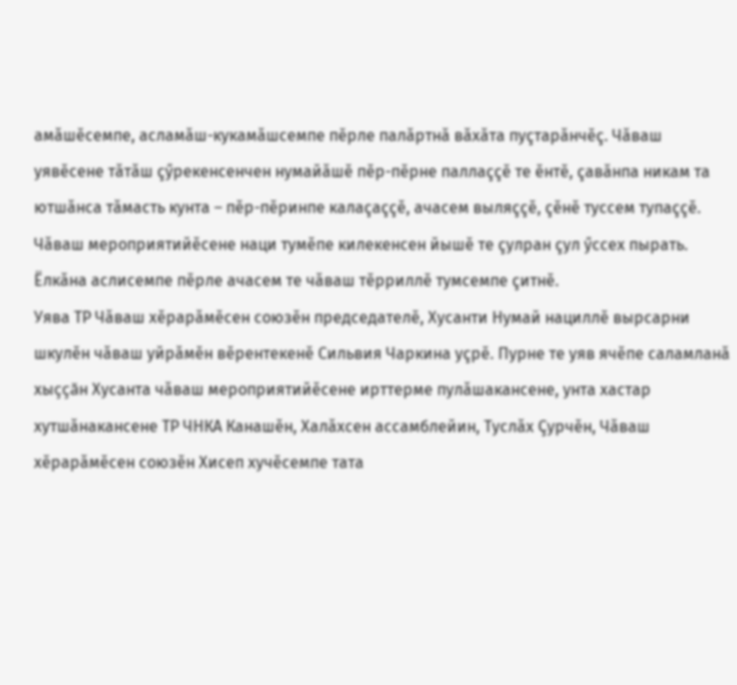амăшӗсемпе, асламăш-кукамăшсемпе пӗрле палăртнă вăхăта пуçтарăнчӗç. Чăваш уявӗсене тăтăш çӳрекенсенчен нумайăшӗ пӗр-пӗрне паллаççӗ те ӗнтӗ, çавăнпа никам та ютшăнса тăмасть кунта – пӗр-пӗринпе калаçаççӗ, ачасем выляççӗ, çӗнӗ туссем тупаççӗ. Чăваш мероприятийӗсене наци тумӗпе килекенсен йышӗ те çулран çул ӳссех пырать. Ёлкăна аслисемпе пӗрле ачасем те чăваш тӗрриллӗ тумсемпе çитнӗ.
Уява ТР Чăваш хӗрарăмӗсен союзӗн председателӗ, Хусанти Нумай нациллӗ вырсарни шкулӗн чăваш уйрăмӗн вӗрентекенӗ Сильвия Чаркина уçрӗ. Пурне те уяв ячӗпе саламланă хыççăн Хусанта чăваш мероприятийӗсене ирттерме пулăшакансене, унта хастар хутшăнакансене ТР ЧНКА Канашӗн, Халăхсен ассамблейин, Туслăх Çурчӗн, Чăваш хӗрарăмӗсен союзӗн Хисеп хучӗсемпе тата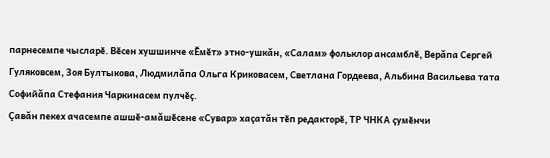парнесемпе чысларӗ. Вӗсен хушшинче «Ӗмӗт» этно-ушкăн, «Салам» фольклор ансамблӗ, Верăпа Сергей Гуляковсем, Зоя Бултыкова, Людмилăпа Ольга Криковасем, Светлана Гордеева, Альбина Васильева тата Софийăпа Стефания Чаркинасем пулчӗç.
Çавăн пекех ачасемпе ашшӗ-амăшӗсене «Сувар» хаçатăн тӗп редакторӗ, ТР ЧНКА çумӗнчи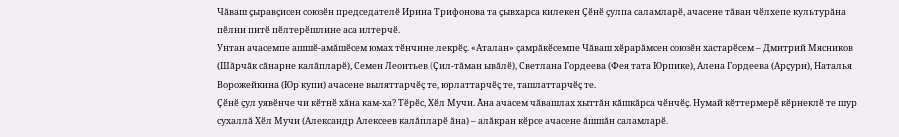Чăваш çыравçисен союзӗн председателӗ Ирина Трифонова та çывхарса килекен Çӗнӗ çулпа саламларӗ, ачасене тăван чӗлхепе культурăна пӗлни питӗ пӗлтерӗшлине аса илтерчӗ.
Унтан ачасемпе ашшӗ-амăшӗсем юмах тӗнчине лекрӗç. «Аталан» çамрăкӗсемпе Чăваш хӗрарăмсен союзӗн хастарӗсем – Дмитрий Мясников (Шăрчăк сăнарне калăпларӗ), Семен Леонтьев (Çил-тăман ывăлӗ), Светлана Гордеева (Фея тата Юрпике), Алена Гордеева (Арçури), Наталья Ворожейкина (Юр купи) ачасене выляттарчӗç те, юрлаттарчӗç те, ташлаттарчӗç те.
Çӗнӗ çул уявӗнче чи кӗтнӗ хăна кам-ха? Тӗрӗс, Хӗл Мучи. Ăна ачасем чăвашлах хыттăн кăшкăрса чӗнчӗç. Нумай кӗттермерӗ кӗрнеклӗ те шур сухаллă Хӗл Мучи (Александр Алексеев калăпларӗ ăна) – алăкран кӗрсе ачасене ăшшăн саламларӗ.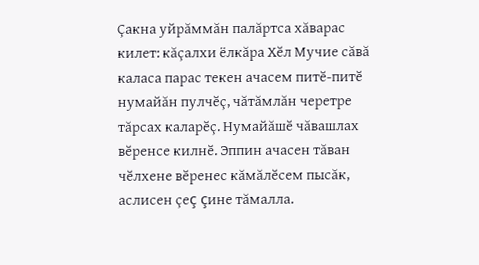Çакна уйрăммăн палăртса хăварас килет: кăçалхи ёлкăра Хӗл Мучие сăвă каласа парас текен ачасем питӗ-питӗ нумайăн пулчӗç, чăтăмлăн черетре тăрсах каларӗç. Нумайăшӗ чăвашлах вӗренсе килнӗ. Эппин ачасен тăван чӗлхене вӗренес кăмăлӗсем пысăк, аслисен çеç çине тăмалла.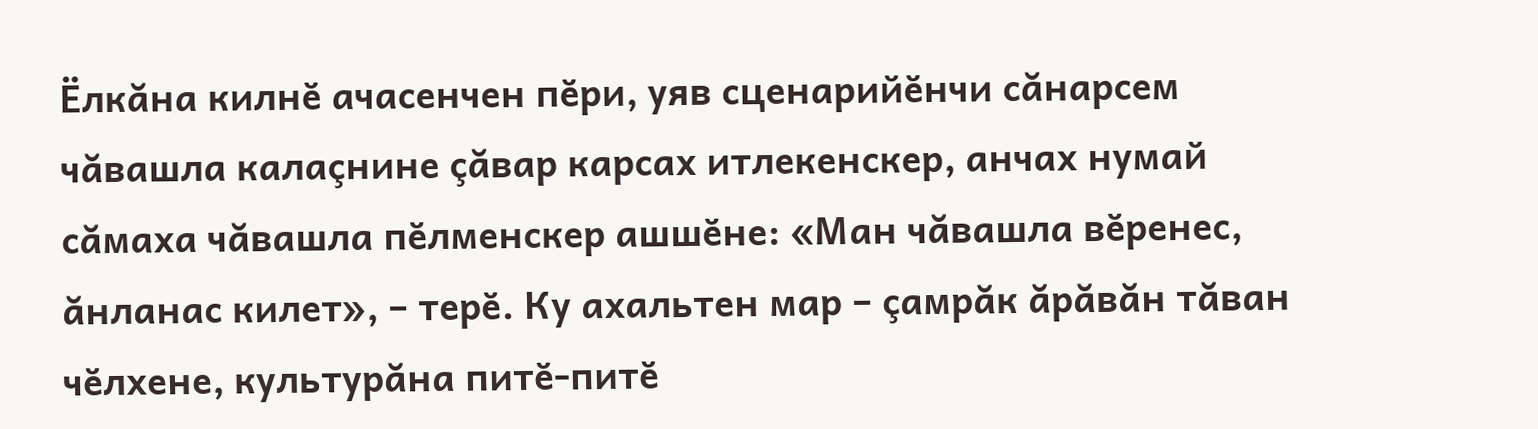Ёлкăна килнӗ ачасенчен пӗри, уяв сценарийӗнчи сăнарсем чăвашла калаçнине çăвар карсах итлекенскер, анчах нумай сăмаха чăвашла пӗлменскер ашшӗне: «Ман чăвашла вӗренес, ăнланас килет», – терӗ. Ку ахальтен мар – çамрăк ăрăвăн тăван чӗлхене, культурăна питӗ-питӗ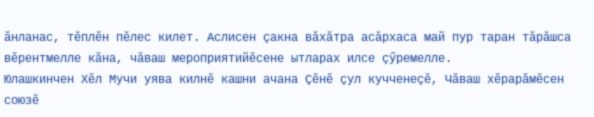ăнланас, тӗплӗн пӗлес килет. Аслисен çакна вăхăтра асăрхаса май пур таран тăрăшса вӗрентмелле кăна, чăваш мероприятийӗсене ытларах илсе çӳремелле.
Юлашкинчен Хӗл Мучи уява килнӗ кашни ачана Çӗнӗ çул кучченеçӗ, Чăваш хӗрарăмӗсен союзӗ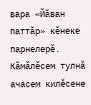вара «Йăван паттăр» кӗнеке парнелерӗ. Кăмăлӗсем тулнă ачасем килӗсене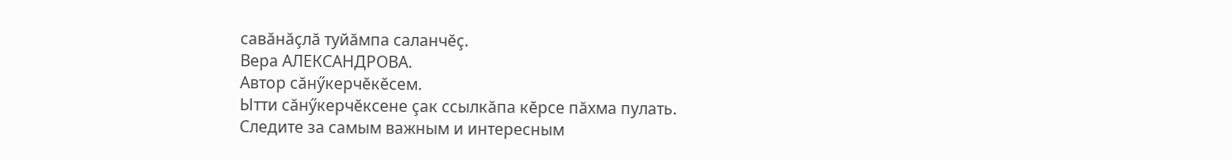савăнăçлă туйăмпа саланчӗç.
Вера АЛЕКСАНДРОВА.
Автор сăнӳкерчӗкӗсем.
Ытти сăнӳкерчӗксене çак ссылкăпа кӗрсе пăхма пулать.
Следите за самым важным и интересным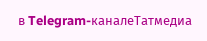в Telegram-каналеТатмедиа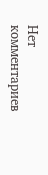Нет комментариев